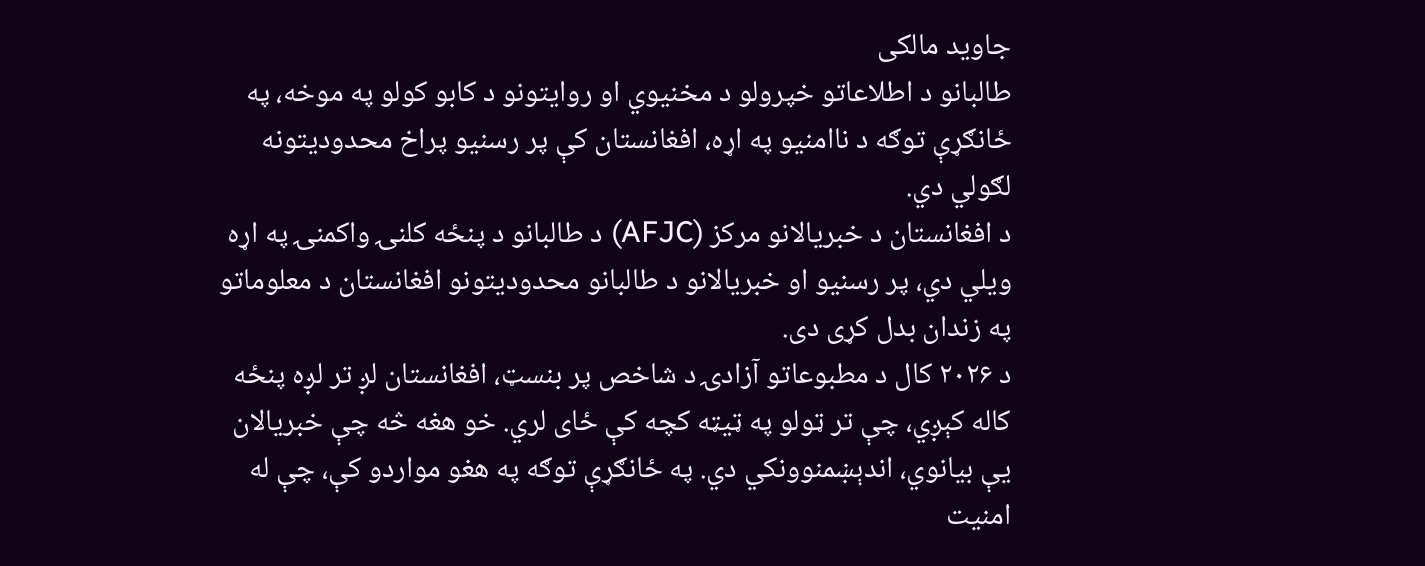جاوید مالکی
طالبانو د اطلاعاتو خپرولو د مخنیوي او روایتونو د کابو کولو په موخه، په ځانګړې توګه د ناامنیو په اړه، افغانستان کې پر رسنیو پراخ محدودیتونه لګولي دي.
د افغانستان د خبریالانو مرکز (AFJC) د طالبانو د پنځه کلنۍ واکمنۍ په اړه ویلي دي، پر رسنیو او خبریالانو د طالبانو محدودیتونو افغانستان د معلوماتو په زندان بدل کړی دی.
د ۲۰۲۶ کال د مطبوعاتو آزادۍ د شاخص پر بنسټ، افغانستان لږ تر لږه پنځه کاله کېږي، چې تر ټولو په ټیټه کچه کې ځای لري. خو هغه څه چې خبریالان یې بیانوي، اندېښمنوونکي دي. په ځانګړې توګه په هغو مواردو کې، چې له امنیت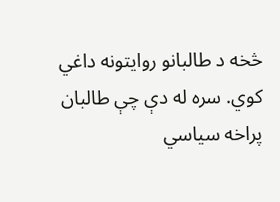څخه د طالبانو روایتونه داغي کوي. سره له دې چې طالبان پراخه سیاسي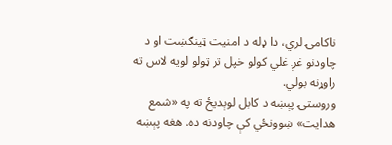ناکامۍ لري، دا ډله د امنیت ټینګښت او د چاودنو غږ غلي کولو خپل تر ټولو لویه لاس ته راوړنه بولي.
وروستۍ پېښه د کابل لوېدیځ ته په «شمع هدایت» ښوونځي کې چاودنه ده. هغه پېښه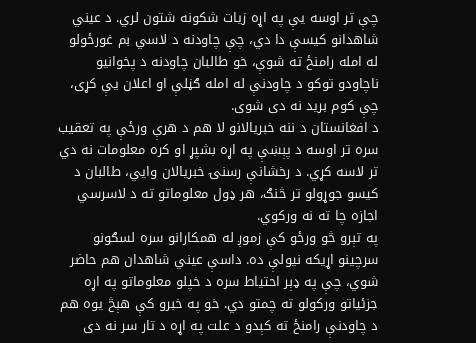چې تر اوسه یې په اړه زیات شکونه شتون لري. د عیني شاهدانو کیسې دا دي، چې چاودنه د لاسي بم غورځولو له امله رامنځ ته شوې، خو طالبان چاودنه د پخوانیو ناچاودو توکو د چاودنې له امله ګڼلې او اعلان یې کړی، چې کوم برید نه دی شوی.
د افغانستان د ننه خبریالانو لا هم د هرې ورځې په تعقیب سره تر اوسه د پېښې په اړه بشپړ او کره معلومات نه دي تر لاسه کړي. د رخشانې رسنۍ خبریالان وايي، طالبان د کیسو جوړولو تر څنګ، هر ډول معلوماتو ته د لاسرسي اجازه چا ته نه ورکوي.
په تېرو څو ورځو کې زموږ له همکارانو سره لسګونو سرچینو اړیکه نیولې ده. داسې عیني شاهدان هم حاضر شوي، چې په ډېر احتیاط سره د خپلو معلوماتو په اړه جزئیاتو ورکولو ته چمتو دي. خو په خبرو کې هېڅ یوه هم د چاودنې رامنځ ته کېدو د علت په اړه د تار سر نه دی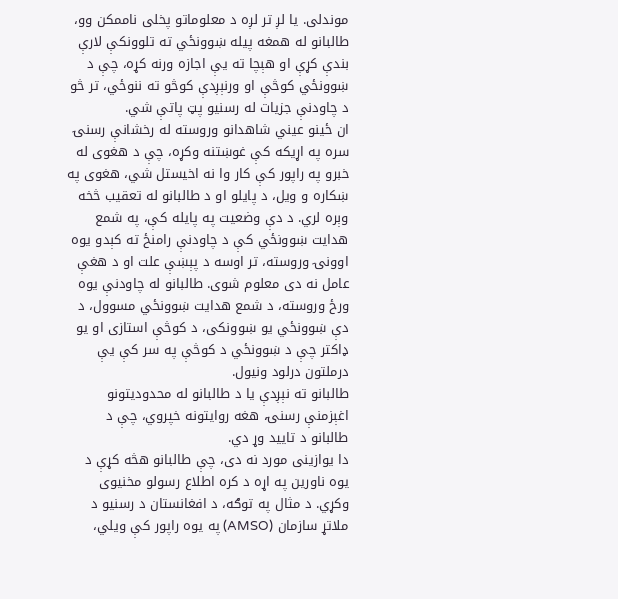موندلی. یا لږ تر لږه د معلوماتو پخلی ناممکن وو، طالبانو له همغه پیله ښوونځي ته تلوونکې لارې بندې کړې او هېچا ته یې اجازه ورنه کړه، چې د ښوونځي کوڅې او ورنېږدې کوڅو ته ننوځي، تر څو د چاودنې جزیات له رسنیو پټ پاتې شي.
ان ځینو عیني شاهدانو وروسته له رخشانې رسنۍ سره په اړیکه کې غوښتنه وکړه، چې د هغوی له خبرو په راپور کې کار وا نه اخیستل شي، هغوی په ښکاره و ویل، د پایلو او د طالبانو له تعقیب څخه وېره لري. د دې وضعیت په پایله کې، په شمع هدایت ښوونځي کې د چاودنې رامنځ ته کېدو یوه اوونۍ وروسته، تر اوسه د پېښې علت او د هغې عامل نه دی معلوم شوی. طالبانو له چاودنې یوه ورځ وروسته، د شمع هدایت ښوونځي مسوول، د دې ښوونځي یو ښوونکی، د کوڅې استازی او یو ډاکتر چې د ښوونځي د کوڅې په سر کې یې درملتون درلود ونیول.
طالبانو ته نېږدې یا د طالبانو له محدودیتونو اغېزمنې رسنۍ، هغه روایتونه خپروي، چې د طالبانو د تایید وړ دي.
دا یوازینی مورد نه دی، چې طالبانو هڅه کړې د یوه ناورین په اړه د کره اطلاع رسولو مخنیوی وکړي. د مثال په توګه، د افغانستان د رسنیو د ملاتړ سازمان (AMSO) په یوه راپور کې ویلي،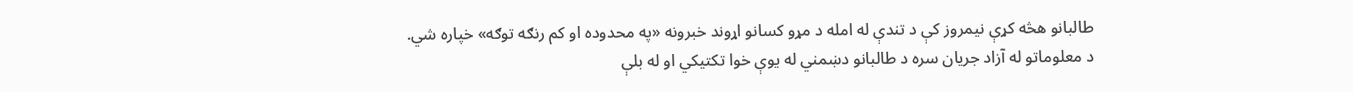طالبانو هڅه کړې نیمروز کې د تندې له امله د مړو کسانو اړوند خبرونه «په محدوده او کم رنګه توګه» خپاره شي.
د معلوماتو له آزاد جریان سره د طالبانو دښمني له یوې خوا تکتیکي او له بلې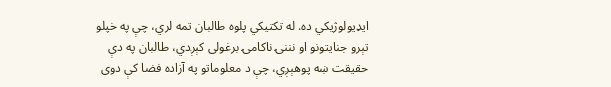ایډیولوژیکي ده. له تکتیکي پلوه طالبان تمه لري، چې په خپلو تېرو جنایتونو او نننۍ ناکامۍ برغولی کېږدي، طالبان په دې حقیقت ښه پوهېږي، چې د معلوماتو په آزاده فضا کې دوی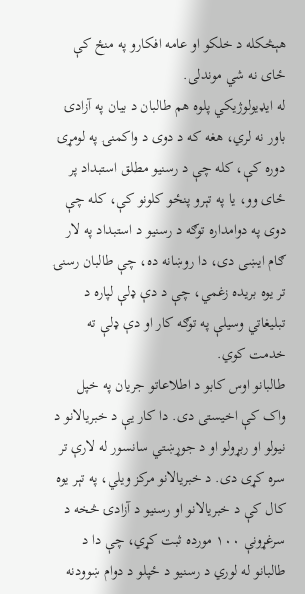هېڅکله د خلکو او عامه افکارو په منځ کې ځای نه شي موندلی.
له ایډیولوژیکي پلوه هم طالبان د بیان په آزادۍ باور نه لري، هغه که د دوی د واکمنۍ په لومړۍ دوره کې، کله چې د رسنیو مطلق استبداد پر ځای وو، یا په تېرو پنځو کلونو کې، کله چې دوی په دوامداره توګه د رسنیو د استبداد په لار ګام ایښی دی، دا روښانه ده، چې طالبان رسنۍ تر یوه بریده زغمي، چې د دې ډلې لپاره د تبلیغاتي وسیلې په توګه کار او دې ډلې ته خدمت کوي.
طالبانو اوس کابو د اطلاعاتو جریان په خپل واک کې اخیستی دی. دا کار یې د خبریالانو د نیولو او ربړولو او د جوړښتي سانسور له لارې تر سره کړی دی. د خبریالانو مرکز ویلي، په تېر یوه کال کې د خبریالانو او رسنیو د آزادۍ څخه د سرغړونې ۱۰۰ مورده ثبت کړي، چې دا د طالبانو له لوري د رسنیو د ځپلو د دوام ښوودنه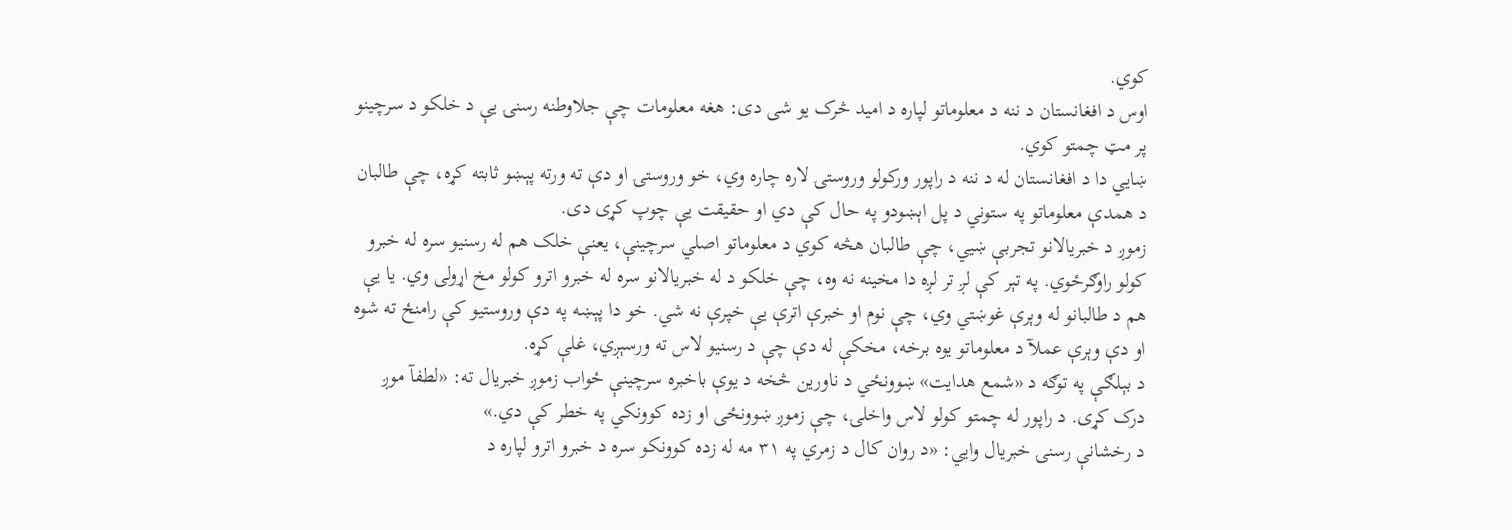کوي.
اوس د افغانستان د ننه د معلوماتو لپاره د امید څرک یو شی دی: هغه معلومات چې جلاوطنه رسنۍ یې د خلکو د سرچینو پر مټ چمتو کوي.
ښايي دا د افغانستان له د ننه د راپور ورکولو وروستۍ لاره چاره وي، خو وروستۍ او دې ته ورته پېښو ثابته کړه، چې طالبان د همدې معلوماتو په ستوني د پل اېښودو په حال کې دي او حقیقت یې چوپ کړی دی.
زموږ د خبریالانو تجربې ښيي، چې طالبان هڅه کوي د معلوماتو اصلي سرچینې، یعنې خلک هم له رسنیو سره له خبرو کولو راوګرځوي. په تېر کې لږ تر لږه دا مخینه نه وه، چې خلکو د له خبریالانو سره له خبرو اترو کولو مخ اړولی وي. یا یې هم د طالبانو له وېرې غوښتي وي، چې نوم او خبرې اترې یې خپرې نه شي. خو دا پېښه په دې وروستیو کې رامنځ ته شوه او دې وېرې عملآ د معلوماتو یوه برخه، مخکې له دې چې د رسنیو لاس ته ورسېږي، غلې کړه.
د بېلګې په توګه د «شمع هدایت» ښوونځي د ناورین څخه د یوې باخبره سرچینې ځواب زموږ خبریال ته: «لطفآ موږ درک کړی. د راپور له چمتو کولو لاس واخلۍ، چې زموږ ښوونځی او زده کوونکي په خطر کې دي.»
د رخشانې رسنۍ خبریال وايي: «د روان کال د زمري په ۳۱ مه له زده کوونکو سره د خبرو اترو لپاره د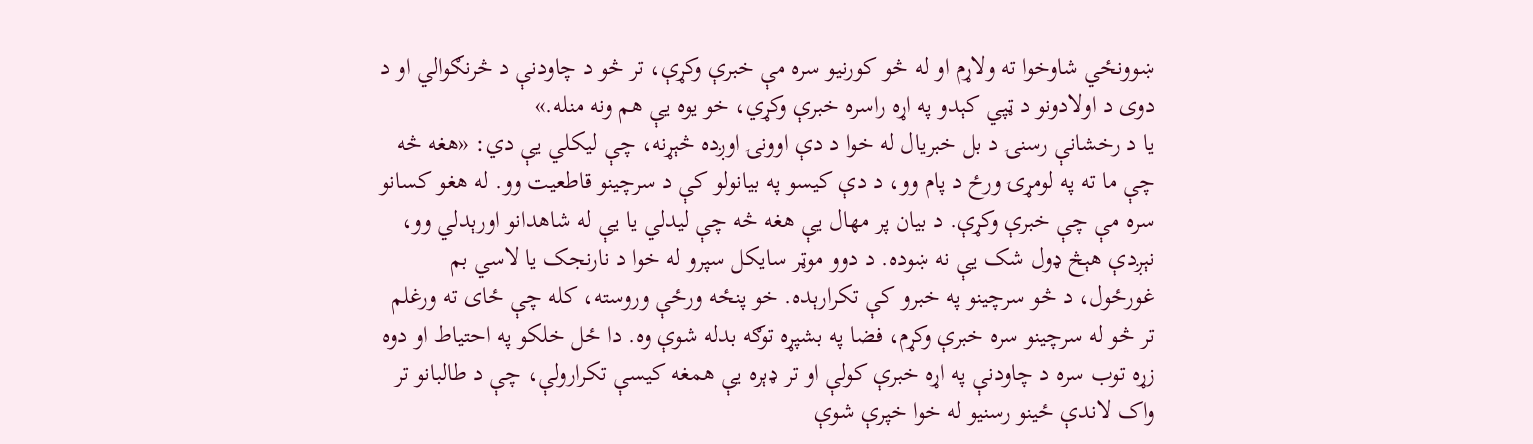ښوونځي شاوخوا ته ولاړم او له څو کورنیو سره مې خبرې وکړې، تر څو د چاودنې د څرنګوالي او د دوی د اولادونو د ټپي کېدو په اړه راسره خبرې وکړي، خو یوه یې هم ونه منله.»
یا د رخشانې رسنۍ د بل خبریال له خوا د دې اوونۍ اوږده څېړنه، چې لیکلي یې دي: «هغه څه چې ما ته په لومړۍ ورځ د پام وو، د دې کیسو په بیانولو کې د سرچینو قاطعیت وو. له هغو کسانو سره مې چې خبرې وکړې. د بیان پر مهال یې هغه څه چې لیدلي یا یې له شاهدانو اورېدلي وو، نېږدې هېڅ ډول شک یې نه ښوده. د دوو موټر سایکل سپرو له خوا د نارنجک یا لاسي بم غورځول، د څو سرچینو په خبرو کې تکرارېده. خو پنځه ورځې وروسته، کله چې ځای ته ورغلم تر څو له سرچینو سره خبرې وکړم، فضا په بشپړه توګه بدله شوې وه. دا ځل خلکو په احتیاط او دوه زړه توب سره د چاودنې په اړه خبرې کولې او تر ډېره یې همغه کیسې تکرارولې، چې د طالبانو تر واک لاندې ځینو رسنیو له خوا خپرې شوې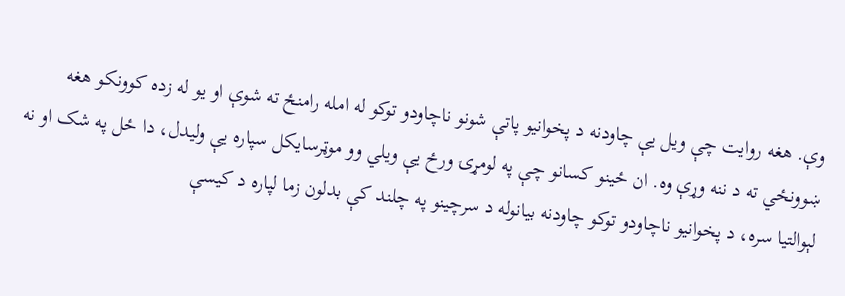وې. هغه روایت چې ویل یې چاودنه د پخوانیو پاتې شونو ناچاودو توکو له امله رامنځ ته شوې او یو له زده کوونکو هغه ښوونځي ته د ننه وړې وه. ان ځینو کسانو چې په لومړۍ ورځ یې ویلي وو موټرسایکل سپاره یې ولیدل، دا ځل په شک او نه لېوالتیا سره، د پخوانیو ناچاودو توکو چاودنه بیانوله د سرچینو په چلند کې بدلون زما لپاره د کیسې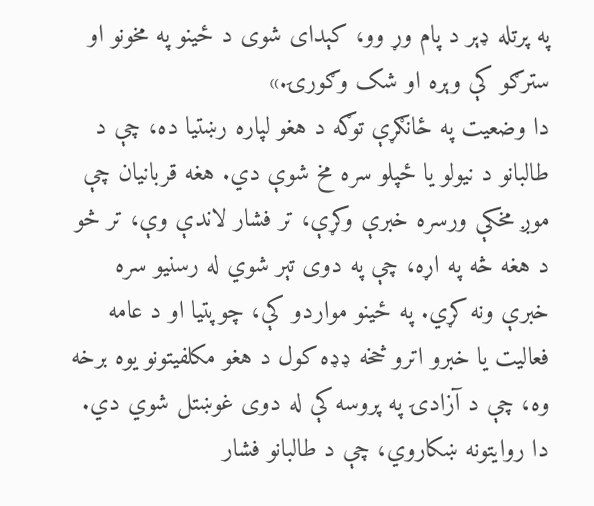په پرتله ډېر د پام وړ وو، کېدای شوی د ځینو په مخونو او سترګو کې وېره او شک وګورۍ.»
دا وضعیت په ځانګړې توګه د هغو لپاره رښتیا ده، چې د طالبانو د نیولو یا ځپلو سره مخ شوې دي. هغه قربانیان چې موږ مخکې ورسره خبرې وکړې، تر فشار لاندې وې، تر څو د هغه څه په اړه، چې په دوی تېر شوي له رسنیو سره خبرې ونه کړي. په ځینو مواردو کې، چوپتیا او د عامه فعالیت یا خبرو اترو څخه ډډه کول د هغو مکلفیتونو یوه برخه وه، چې د آزادۍ په پروسه کې له دوی غوښتل شوي دي. دا روایتونه ښکاروي، چې د طالبانو فشار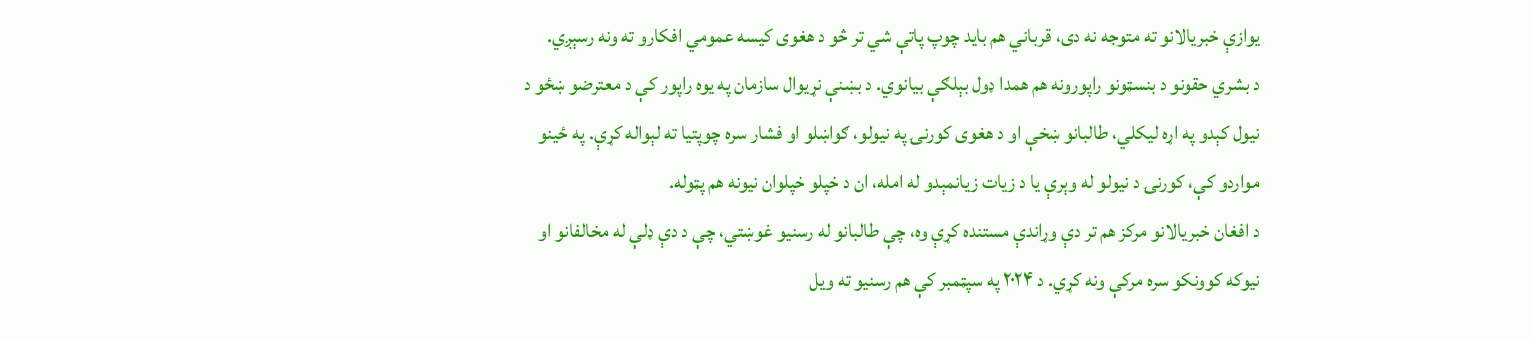یوازې خبریالانو ته متوجه نه دی، قرباني هم باید چوپ پاتې شي تر څو د هغوی کیسه عمومي افکارو ته ونه رسېږي.
د بشري حقونو د بنسټونو راپورونه هم همدا ډول بېلګې بیانوي. د بښنې نړیوال سازمان په یوه راپور کې د معترضو ښځو د نیول کېدو په اړه لیکلي، طالبانو ښخې او د هغوی کورنۍ په نیولو، ګواښلو او فشار سره چوپتیا ته لېواله کړې. په ځینو مواردو کې، کورنۍ د نیولو له وېرې یا د زیات زیانمېدو له امله، ان د خپلو خپلوان نیونه هم پټوله.
د افغان خبریالانو مرکز هم تر دې وړاندې مستنده کړې وه، چې طالبانو له رسنیو غوښتي، چې د دې ډلې له مخالفانو او نیوکه کوونکو سره مرکې ونه کړي. د ۲۰۲۴ په سپټمبر کې هم رسنیو ته ویل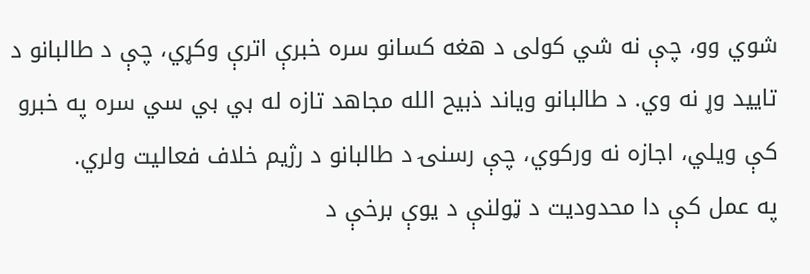شوي وو، چې نه شي کولی د هغه کسانو سره خبرې اترې وکړي، چې د طالبانو د تایید وړ نه وي. د طالبانو ویاند ذبیح الله مجاهد تازه له بي بي سي سره په خبرو کې ویلي، اجازه نه ورکوي، چې رسنۍ د طالبانو د رژیم خلاف فعالیت ولري.
په عمل کې دا محدودیت د ټولنې د یوې برخې د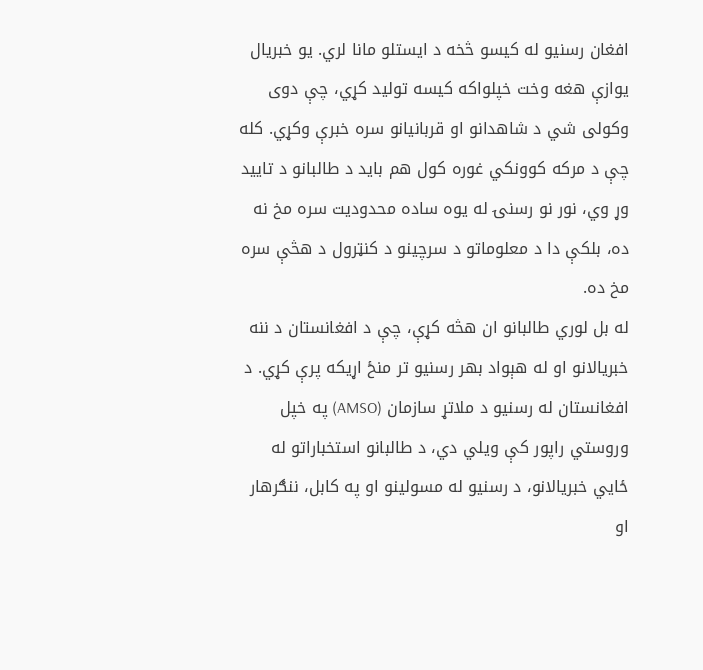افغان رسنیو له کیسو څخه د ایستلو مانا لري. یو خبریال یوازې هغه وخت خپلواکه کیسه تولید کړي، چې دوی وکولی شي د شاهدانو او قربانیانو سره خبرې وکړي. کله چې د مرکه کوونکي غوره کول هم باید د طالبانو د تایید وړ وي، نور نو رسنۍ له یوه ساده محدودیت سره مخ نه ده، بلکې دا د معلوماتو د سرچینو د کنټرول د هڅې سره مخ ده.
له بل لوري طالبانو ان هڅه کړې، چې د افغانستان د ننه خبریالانو او له هېواد بهر رسنیو تر منځ اړیکه پرې کړي. د افغانستان له رسنیو د ملاتړ سازمان (AMSO) په خپل وروستي راپور کې ویلي دي، د طالبانو استخباراتو له ځايي خبریالانو، د رسنیو له مسولینو او په کابل، ننګرهار او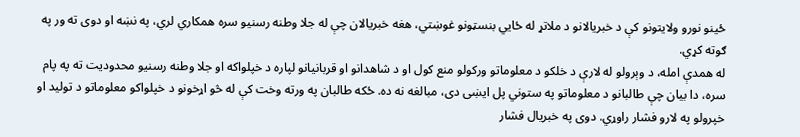ځینو نورو ولایتونو کې د خبریالانو د ملاتړ له ځايي بنسټونو غوښتي، هغه خبریالان چې له جلا وطنه رسنیو سره همکاري لري، په نښه او دوی ته ور په ګوته کړي.
له همدې امله، د وېرولو له لارې د خلکو د معلوماتو ورکولو منع کول او د شاهدانو او قربانیانو لپاره د خپلواکه او جلا وطنه رسنیو محدودیت ته په پام سره، دا بیان چې طالبانو د معلوماتو په ستوني پل ایښی دی، مبالغه نه ده. ځکه طالبان په ورته وخت کې له څو اړخونو د خپلواکو معلوماتو د تولید او خپرولو په لارو فشار راوړي. دوی په خبریال فشار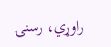راوړي، رسنۍ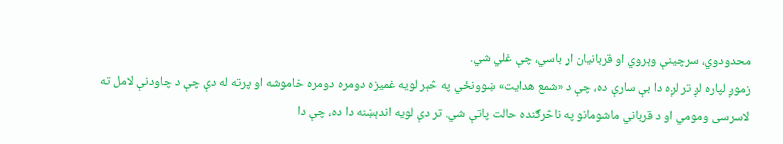محدودوي، سرچینې وېروي او قربانیان اړ باسي، چې غلي شي.
زموږ لپاره لږ تر لږه دا بې سارې ده، چې د «شمع هدایت» ښوونځي په څېر لویه غمیزه دومره دومره خاموشه او پرته له دې چې د چاودنې لامل ته لاسرسی ومومي او د قرباني ماشومانو په ناڅرګنده حالت پاتې شي. تر دې لویه اندېښنه دا ده، چې دا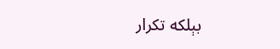بېلکه تکرار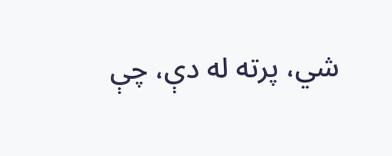شي، پرته له دې، چې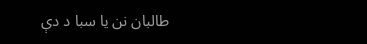طالبان نن یا سبا د دې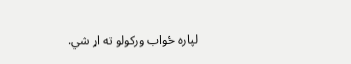لپاره ځواب ورکولو ته اړ شي.